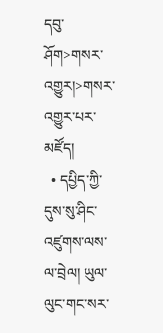དབུ་ཤོག>གསར་འགྱུར།>གསར་འགྱུར་པར་མཛོད།
  • དཔྱིད་ཀྱི་དུས་སུ་ཤིང་འཛུགས་ལས་ལ་བྲེལ། ཡུལ་ལུང་གང་སར་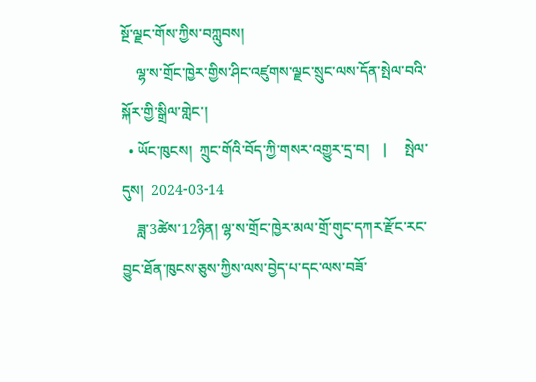སྔོ་ལྗང་གོས་ཀྱིས་བཀླུབས།
    ལྷ་ས་གྲོང་ཁྱེར་གྱིས་ཤིང་འཛུགས་ལྗང་སྲུང་ལས་དོན་སྤེལ་བའི་སྐོར་གྱི་སྒྲིལ་གླེང་།
  • ཡོང་ཁུངས།  ཀྲུང་གོའི་བོད་ཀྱི་གསར་འགྱུར་དྲ་བ།    |     སྤེལ་དུས།  2024-03-14
    ཟླ་3ཚེས་12ཉིན། ལྷ་ས་གྲོང་ཁྱེར་མལ་གྲོ་གུང་དཀར་རྫོང་རང་བྱུང་ཐོན་ཁུངས་ཅུས་ཀྱིས་ལས་བྱེད་པ་དང་ལས་བཟོ་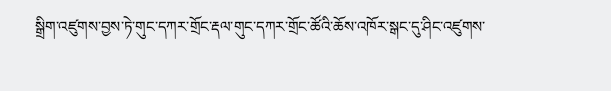སྒྲིག་འཛུགས་བྱས་ཏེ་གུང་དཀར་གྲོང་རྡལ་གུང་དཀར་གྲོང་ཚོའི་ཆོས་འཁོར་སྒང་དུ་ཤིང་འཛུགས་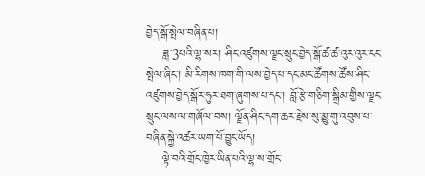བྱེད་སྒོ་སྤེལ་བཞིན་པ།
    ཟླ་3པའི་ལྷ་སར། ཤིང་འཛུགས་ལྗང་སྲུང་བྱེད་སྒོ་ཚ་ཚ་འུར་འུར་ངང་སྤེལ་ཞིང་། མི་རིགས་ཁག་གི་ལས་བྱེད་པ་དང་མང་ཚོགས་ཚོས་ཤིང་འཛུགས་བྱེད་སྒོར་ཧུར་ཐག་ཞུགས་པ་དང་། བློ་རྩེ་གཅིག་སྒྲིམ་གྱིས་ལྗང་སྲུང་ལས་ལ་གཞོལ་བས། ལྗོན་ཤིང་དག་ཆར་རྗེས་སུ་མྱུ་གུ་འབུས་པ་བཞིན་སྐྱེ་འཚར་ཡག་པོ་བྱུང་ཡོད།
    ལྟེ་བའི་གྲོང་ཁྱེར་ཡིན་པའི་ལྷ་ས་གྲོང་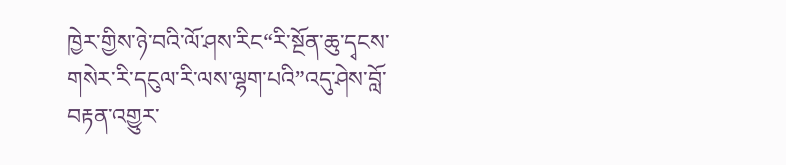ཁྱེར་གྱིས་ཉེ་བའི་ལོ་ཤས་རིང“རི་སྔོན་ཆུ་དྭངས་གསེར་རི་དངུལ་རི་ལས་ལྷག་པའི”འདུ་ཤེས་བློ་བརྟན་འགྱུར་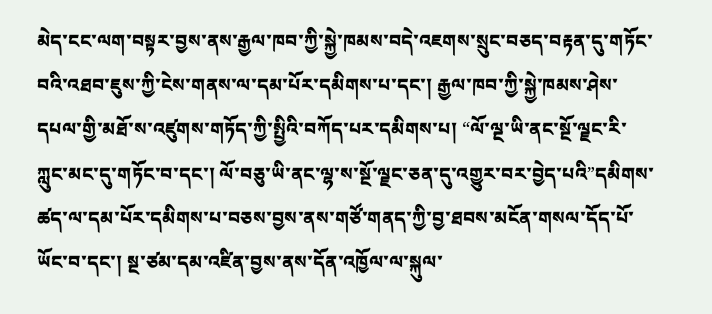མེད་ངང་ལག་བསྟར་བྱས་ནས་རྒྱལ་ཁབ་ཀྱི་སྐྱེ་ཁམས་བདེ་འཇགས་སྲུང་བཅད་བརྟན་དུ་གཏོང་བའི་འཐབ་ཇུས་ཀྱི་ངེས་གནས་ལ་དམ་པོར་དམིགས་པ་དང་། རྒྱལ་ཁབ་ཀྱི་སྐྱེ་ཁམས་ཤེས་དཔལ་གྱི་མཐོ་ས་འཛུགས་གཏོད་ཀྱི་སྤྱིའི་བཀོད་པར་དམིགས་པ། “ལོ་ལྔ་ཡི་ནང་སྔོ་ལྗང་རི་ཀླུང་མང་དུ་གཏོང་བ་དང་། ལོ་བཅུ་ཡི་ནང་ལྷ་ས་སྔོ་ལྗང་ཅན་དུ་འགྱུར་བར་བྱེད་པའི”དམིགས་ཚད་ལ་དམ་པོར་དམིགས་པ་བཅས་བྱས་ནས་གཙོ་གནད་ཀྱི་བྱ་ཐབས་མངོན་གསལ་དོད་པོ་ཡོང་བ་དང་། སྔ་ཙམ་དམ་འཛིན་བྱས་ནས་དོན་འཁྱོལ་ལ་སྐུལ་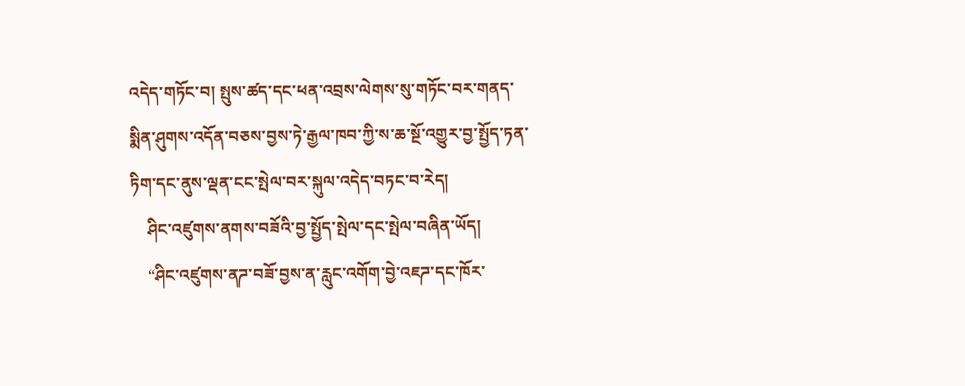འདེད་གཏོང་བ། སྤུས་ཚད་དང་ཕན་འབྲས་ལེགས་སུ་གཏོང་བར་གནད་སྨིན་ཤུགས་འདོན་བཅས་བྱས་ཏེ་རྒྱལ་ཁབ་ཀྱི་ས་ཆ་སྔོ་འགྱུར་བྱ་སྤྱོད་ཏན་ཏིག་དང་ནུས་ལྡན་ངང་སྤེལ་བར་སྐུལ་འདེད་བཏང་བ་རེད།
    ཤིང་འཛུགས་ནགས་བཟོའི་བྱ་སྤྱོད་སྤེལ་དང་སྤེལ་བཞིན་ཡོད།
    “ཤིང་འཛུགས་ནཌ་བཟོ་བྱས་ན་རླུང་འགོག་བྱེ་འཇཌ་དང་ཁོར་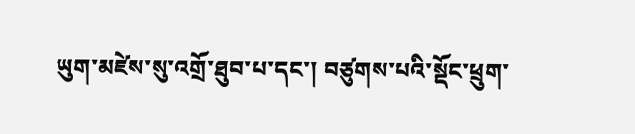ཡུག་མཛེས་སུ་འགྲོ་ཐུབ་པ་དང་། བཙུགས་པའི་སྡོང་ཕྲུག་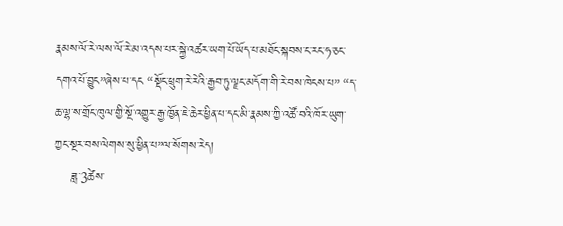རྣམས་ལོ་རེ་ལས་ལོ་རེ་མ་འདས་པར་སྐྱེ་འཚར་ཡག་པོ་ཡོད་པ་མཐོང་སྐབས་ང་རང་ཧ་ཅང་དགའ་པོ་བྱུང”ཞེས་པ་དང “སྡོང་ཕྲུག་རེ་རེའི་རྒྱབ་ཏུ་ལྗང་མདོག་གི་རེ་བས་ཁེངས་པ” “ད་ཆ་ལྷ་ས་གྲོང་ཁུལ་གྱི་སྔོ་འགྱུར་རྒྱ་ཁྱོན་ཇེ་ཆེར་ཕྱིན་པ་དང་མི་རྣམས་ཀྱི་འཚོ་བའི་ཁོར་ཡུག་ཀྱང་སྔར་བས་ལེགས་སུ་ཕྱིན་པ”ལ་སོགས་རེད།
    ཟླ་3ཚེས་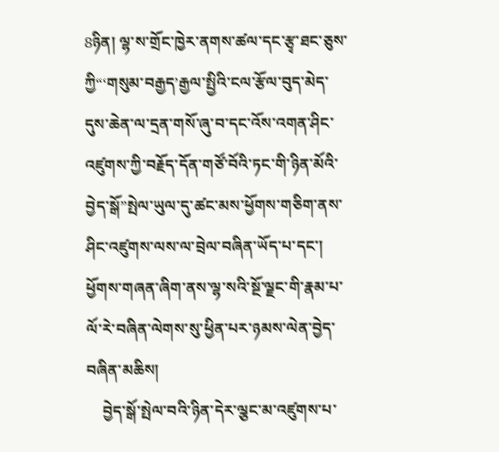8ཉིན། ལྷ་ས་གྲོང་ཁྱེར་ནགས་ཚལ་དང་རྩྭ་ཐང་ཅུས་ཀྱི“‘གསུམ་བརྒྱད’རྒྱལ་སྤྱིའི་ངལ་རྩོལ་བུད་མེད་དུས་ཆེན་ལ་དྲན་གསོ་ཞུ་བ་དང་འོས་འགན་ཤིང་འཛུགས་ཀྱི་བརྗོད་དོན་གཙོ་བོའི་ཏང་གི་ཉིན་མོའི་བྱེད་སྒོ”སྤེལ་ཡུལ་དུ་ཚང་མས་ཕྱོགས་གཅིག་ནས་ཤིང་འཛུགས་ལས་ལ་བྲེལ་བཞིན་ཡོད་པ་དང་། ཕྱོགས་གཞན་ཞིག་ནས་ལྷ་སའི་སྔོ་ལྗང་གི་རྣམ་པ་ལོ་རེ་བཞིན་ལེགས་སུ་ཕྱིན་པར་ཉམས་ལེན་བྱེད་བཞིན་མཆིས།
    བྱེད་སྒོ་སྤེལ་བའི་ཉིན་དེར་ལྕང་མ་འཛུགས་པ་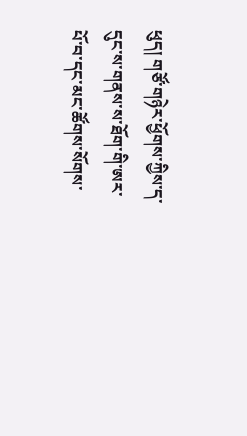ཕུད། གཙོ་གཉེར་ཕྱོགས་ཀྱིས་ད་དུང་ས་གནས་ས་ཐོག་གི་ཨར་པོ་བ་དང་མང་ཚོགས་སོགས་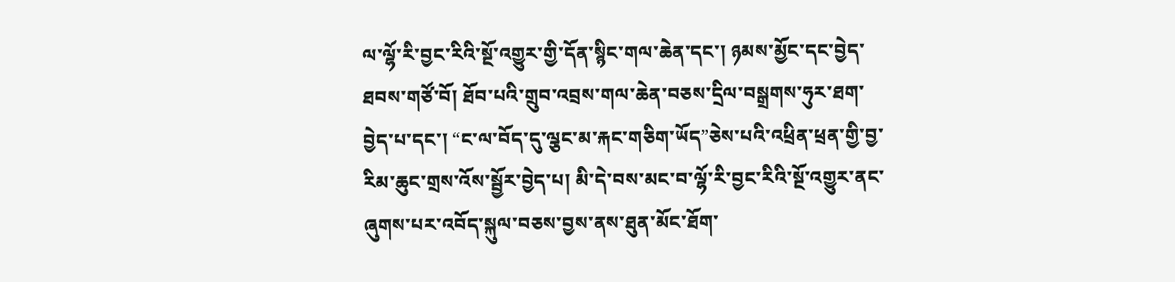ལ་ལྷོ་རི་བྱང་རིའི་སྔོ་འགྱུར་གྱི་དོན་སྙིང་གལ་ཆེན་དང་། ཉམས་མྱོང་དང་བྱེད་ཐབས་གཙོ་བོ། ཐོབ་པའི་གྲུབ་འབྲས་གལ་ཆེན་བཅས་དྲིལ་བསྒྲགས་ཧུར་ཐག་བྱེད་པ་དང་། “ང་ལ་བོད་དུ་ལྕང་མ་རྐང་གཅིག་ཡོད”ཅེས་པའི་འཕྲིན་ཕྲན་གྱི་བྱ་རིམ་ཆུང་གྲས་འོས་སྦྱོར་བྱེད་པ། མི་དེ་བས་མང་བ་ལྷོ་རི་བྱང་རིའི་སྔོ་འགྱུར་ནང་ཞུགས་པར་འབོད་སྐུལ་བཅས་བྱས་ནས་ཐུན་མོང་ཐོག་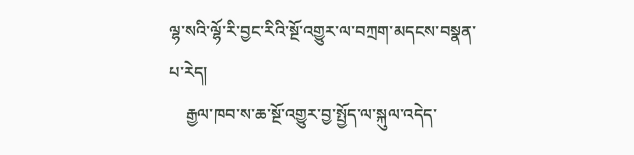ལྷ་སའི་ལྷོ་རི་བྱང་རིའི་སྔོ་འགྱུར་ལ་བཀྲག་མདངས་བསྣན་པ་རེད།
    རྒྱལ་ཁབ་ས་ཆ་སྔོ་འགྱུར་བྱ་སྤྱོད་ལ་སྐུལ་འདེད་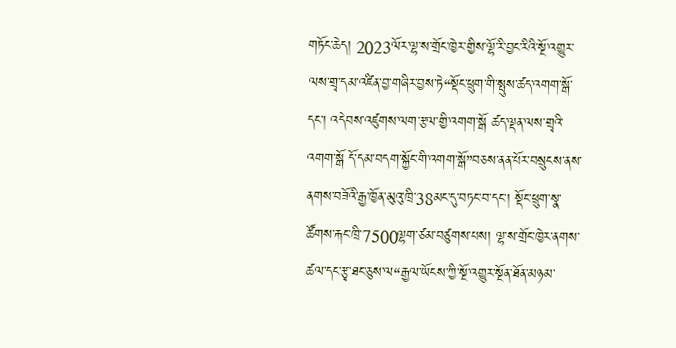གཏོང་ཆེད། 2023ལོར་ལྷ་ས་གྲོང་ཁྱེར་གྱིས་ལྷོ་རི་བྱང་རིའི་སྔོ་འགྱུར་ལས་གྲྭ་དམ་འཛིན་བྱ་གཞིར་བྱས་ཏེ“སྡོང་ཕྲུག་གི་སྤུས་ཚད་འགག་སྒོ་དང་། འདེབས་འཛུགས་ལག་རྩལ་གྱི་འགག་སྒོ ཚད་ལྡན་ལས་གྲྭའི་འགག་སྒོ དོ་དམ་བདག་སྐྱོང་གི་འགག་སྒོ”བཅས་ནན་པོར་བསྲུངས་ནས་ནགས་བཟོའི་རྒྱ་ཁྱོན་མུའུ་ཁྲི་38མང་དུ་བཏང་བ་དང་། སྡོང་ཕྲུག་སྣ་ཚོགས་རྐང་ཁྲི་7500ལྷག་ཙམ་བཙུགས་པས། ལྷ་ས་གྲོང་ཁྱེར་ནགས་ཚལ་དང་རྩྭ་ཐང་ཅུས་ལ“རྒྱལ་ཡོངས་ཀྱི་སྔོ་འགྱུར་སྔོན་ཐོན་མཉམ་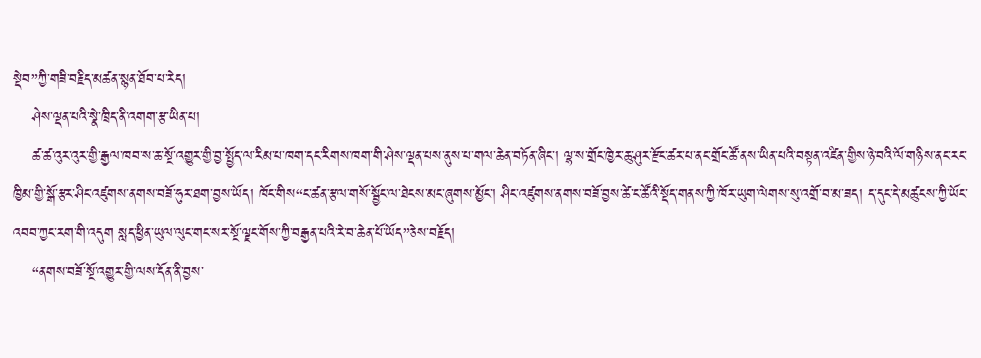སྡེབ”ཀྱི་གཟི་བརྗིད་མཚན་སྙན་ཐོབ་པ་རེད།
    ཤེས་ལྡན་པའི་སྣེ་ཁྲིད་ནི་འགག་རྩ་ཡིན་པ།
    ཚ་ཚ་འུར་འུར་གྱི་རྒྱལ་ཁབ་ས་ཆ་སྔོ་འགྱུར་གྱི་བྱ་སྤྱོད་ལ་རིམ་པ་ཁག་དང་རིགས་ཁག་གི་ཤེས་ལྡན་པས་ནུས་པ་གལ་ཆེན་བཏོན་ཞིང་། ལྷ་ས་གྲོང་ཁྱེར་ཆུ་ཤུར་རྫོང་ཚར་པ་ནང་གྲོང་ཚོ་ནས་ཡིན་པའི་བསྟན་འཛིན་གྱིས་ཉེ་བའི་ལོ་གཉིས་ནང་རང་ཁྱིམ་གྱི་སྒོ་རྩར་ཤིང་འཛུགས་ནགས་བཟོ་ཧུར་ཐག་བྱས་ཡོད། ཁོང་གིས“ང་ཚན་རྩལ་གསོ་སྦྱོང་ལ་ཐེངས་མང་ཞུགས་མྱོང་། ཤིང་འཛུགས་ནགས་བཟོ་བྱས་ཚེ་ང་ཚོའི་སྡོད་གནས་ཀྱི་ཁོར་ཡུག་ལེགས་སུ་འགྲོ་བ་མ་ཟད། ད་དུང་དེ་མཚུངས་ཀྱི་ཡོང་འབབ་ཀྱང་རག་གི་འདུག སླད་ཕྱིན་ཡུལ་ལུང་གང་སར་སྔོ་ལྗང་གོས་ཀྱི་བརྒྱན་པའི་རེ་བ་ཆེན་པོ་ཡོད”ཅེས་བརྗོད།
    “ནགས་བཟོ་སྔོ་འགྱུར་གྱི་ལས་དོན་ནི་བྱས་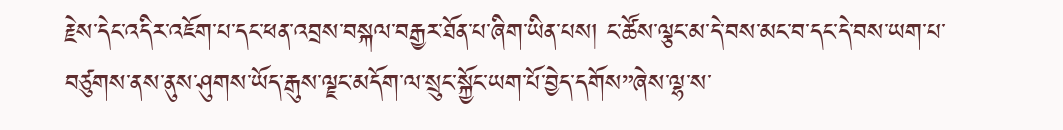རྗེས་དེང་འདིར་འཇོག་པ་དང་ཕན་འབྲས་བསྐལ་བརྒྱར་ཐོན་པ་ཞིག་ཡིན་པས། ང་ཚོས་ལྕང་མ་དེ་བས་མང་བ་དང་དེ་བས་ཡག་པ་བཙུགས་ནས་ནུས་ཤུགས་ཡོད་རྒུས་ལྗང་མདོག་ལ་སྲུང་སྐྱོང་ཡག་པོ་བྱེད་དགོས”ཞེས་ལྷ་ས་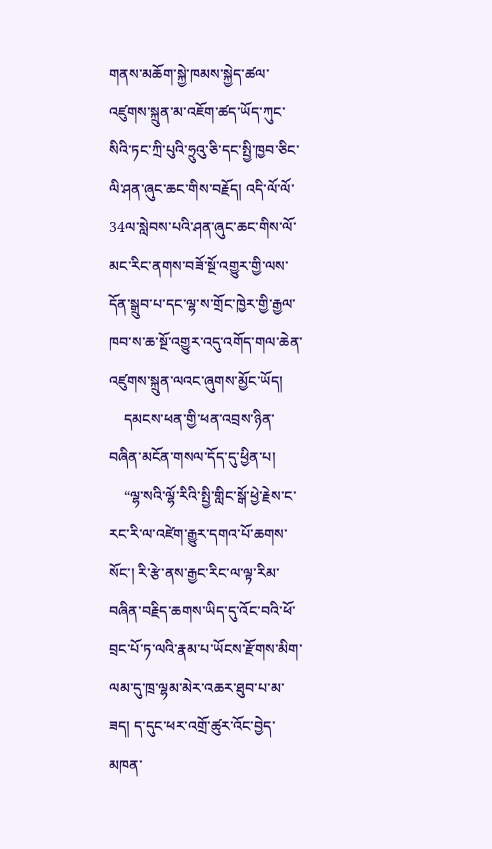གནས་མཆོག་སྐྱེ་ཁམས་སྐྱེད་ཚལ་འཛུགས་སྐྲུན་མ་འཇོག་ཚད་ཡོད་ཀུང་སིའི་ཏང་ཀྲི་པུའི་ཧྲུའུ་ཅི་དང་སྤྱི་ཁྱབ་ཅིང་ལི་ཤན་ཞུང་ཆང་གིས་བརྗོད། འདི་ལོ་ལོ་34ལ་སླེབས་པའི་ཤན་ཞུང་ཆང་གིས་ལོ་མང་རིང་ནགས་བཟོ་སྔོ་འགྱུར་གྱི་ལས་དོན་སྒྲུབ་པ་དང་ལྷ་ས་གྲོང་ཁྱེར་གྱི་རྒྱལ་ཁབ་ས་ཆ་སྔོ་འགྱུར་འདུ་འགོད་གལ་ཆེན་འཛུགས་སྐྲུན་ལའང་ཞུགས་མྱོང་ཡོད།
    དམངས་ཕན་གྱི་ཕན་འབྲས་ཉིན་བཞིན་མངོན་གསལ་དོད་དུ་ཕྱིན་པ།
    “ལྷ་སའི་ལྷོ་རིའི་སྤྱི་གླིང་སྒོ་ཕྱེ་རྗེས་ང་རང་རི་ལ་འཛེག་རྒྱུར་དགའ་པོ་ཆགས་སོང་། རི་རྩེ་ནས་རྒྱང་རིང་ལ་ལྟ་རིམ་བཞིན་བརྗིད་ཆགས་ཡིད་དུ་འོང་བའི་ཕོ་བྲང་པོ་ཏ་ལའི་རྣམ་པ་ཡོངས་རྫོགས་མིག་ལམ་དུ་ཁྲ་ལྷམ་མེར་འཆར་ཐུབ་པ་མ་ཟད། ད་དུང་ཕར་འགྲོ་ཚུར་འོང་བྱེད་མཁན་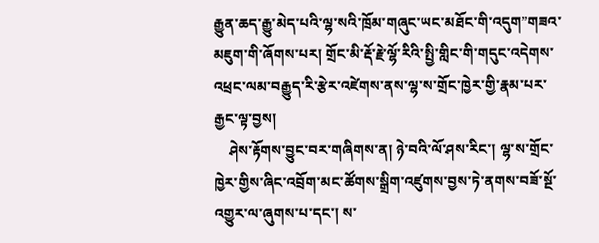རྒྱུན་ཆད་རྒྱུ་མེད་པའི་ལྷ་སའི་ཁྲོམ་གཞུང་ཡང་མཐོང་གི་འདུག”གཟའ་མཇུག་གི་ཞོགས་པར། གྲོང་མི་རྡོ་རྗེ་ལྷོ་རིའི་སྤྱི་གླིང་གི་གདུང་འདེགས་འཕྲང་ལམ་བརྒྱུད་རི་རྩེར་འཛེགས་ནས་ལྷ་ས་གྲོང་ཁྱེར་གྱི་རྣམ་པར་རྒྱང་ལྟ་བྱས།
    ཤེས་རྟོགས་བྱུང་བར་གཞིགས་ན། ཉེ་བའི་ལོ་ཤས་རིང་། ལྷ་ས་གྲོང་ཁྱེར་གྱིས་ཞིང་འབྲོག་མང་ཚོགས་སྒྲིག་འཛུགས་བྱས་ཏེ་ནགས་བཟོ་སྔོ་འགྱུར་ལ་ཞུགས་པ་དང་། ས་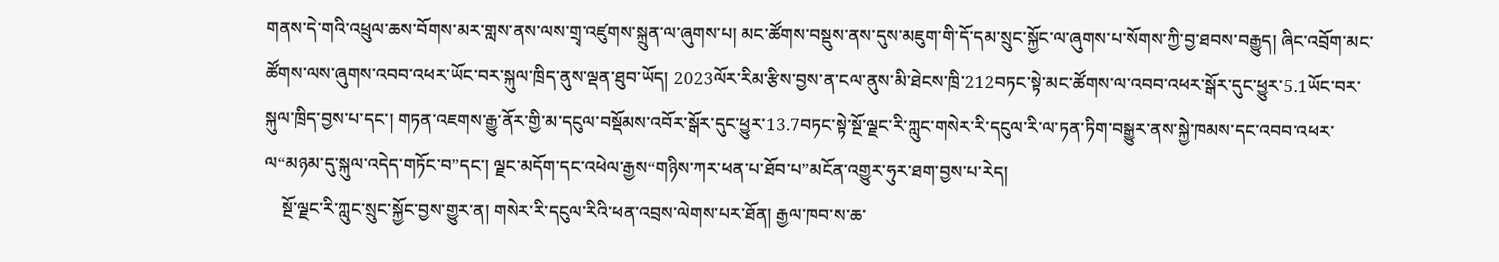གནས་དེ་གའི་འཕྲུལ་ཆས་བོགས་མར་གླས་ནས་ལས་གྲྭ་འཛུགས་སྐྲུན་ལ་ཞུགས་པ། མང་ཚོགས་བསྡུས་ནས་དུས་མཇུག་གི་དོ་དམ་སྲུང་སྐྱོང་ལ་ཞུགས་པ་སོགས་ཀྱི་བྱ་ཐབས་བརྒྱུད། ཞིང་འབྲོག་མང་ཚོགས་ལས་ཞུགས་འབབ་འཕར་ཡོང་བར་སྐུལ་ཁྲིད་ནུས་ལྡན་ཐུབ་ཡོད། 2023ལོར་རིམ་རྩིས་བྱས་ན་ངལ་ནུས་མི་ཐེངས་ཁྲི་212བཏང་སྟེ་མང་ཚོགས་ལ་འབབ་འཕར་སྒོར་དུང་ཕྱུར་5.1ཡོང་བར་སྐུལ་ཁྲིད་བྱས་པ་དང་། གཏན་འཇགས་རྒྱུ་ནོར་གྱི་མ་དངུལ་བསྡོམས་འབོར་སྒོར་དུང་ཕྱུར་13.7བཏང་སྟེ་སྔོ་ལྗང་རི་ཀླུང་གསེར་རི་དངུལ་རི་ལ་ཏན་ཏིག་བསྒྱུར་ནས་སྐྱེ་ཁམས་དང་འབབ་འཕར་ལ“མཉམ་དུ་སྐུལ་འདེད་གཏོང་བ”དང་། ལྗང་མདོག་དང་འཕེལ་རྒྱས“གཉིས་ཀར་ཕན་པ་ཐོབ་པ”མངོན་འགྱུར་ཧུར་ཐག་བྱས་པ་རེད།
    སྔོ་ལྗང་རི་ཀླུང་སྲུང་སྐྱོང་བྱས་གྱུར་ན། གསེར་རི་དངུལ་རིའི་ཕན་འབྲས་ལེགས་པར་ཐོན། རྒྱལ་ཁབ་ས་ཆ་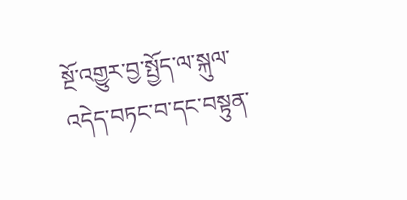སྔོ་འགྱུར་བྱ་སྤྱོད་ལ་སྐུལ་འདེད་བཏང་བ་དང་བསྟུན་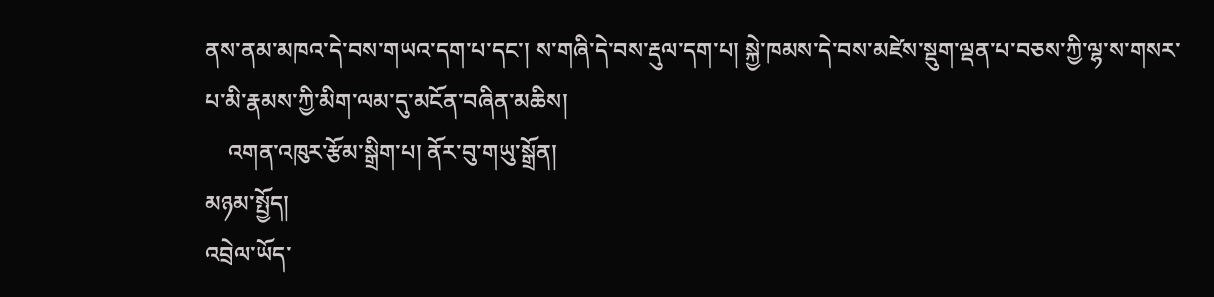ནས་ནམ་མཁའ་དེ་བས་གཡའ་དག་པ་དང་། ས་གཞི་དེ་བས་རྡུལ་དག་པ། སྐྱེ་ཁམས་དེ་བས་མཛེས་སྡུག་ལྡན་པ་བཅས་ཀྱི་ལྷ་ས་གསར་པ་མི་རྣམས་ཀྱི་མིག་ལམ་དུ་མངོན་བཞིན་མཆིས།
    འགན་འཁུར་རྩོམ་སྒྲིག་པ། ནོར་བུ་གཡུ་སྒྲོན།
མཉམ་སྤྱོད།
འབྲེལ་ཡོད་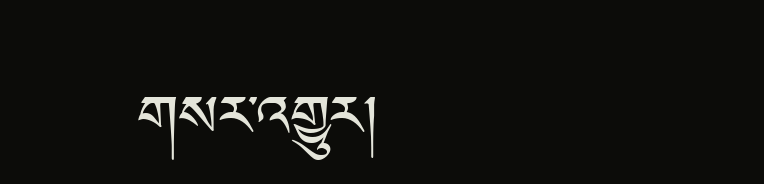གསར་འགྱུར།